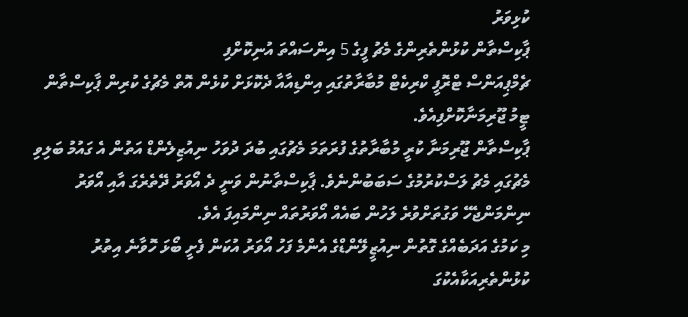ކުޅިވަރު
ޕާކިސްތާން ކުޅުންތެރިންގެ މެޗު ފީގެ 5 އިންސައްތަ އުނިކޮށްފި
ޗެމްޕިއަންސް ޓްރޮފީ ކްރިކެޓް މުބާރާތުގައި އިންޑިއާއާ ދެކޮޅަށް ކުޅެން އޮތް މެޗުގެ ކުރިން ޕާކިސްތާން ޓީމު ޖޫރިމަނާކޮށްފިއެވެ.
ޕާކިސްތާން ޖޫރިމަނާ ކުރީ މުބާރާތުގެ ފުރަތަމަ މެޗުގައި ބުދަ ދުވަހު ނިއުޒިލެންޑް އަތުން އެ ގައުމު ބަލިވި މެޗުގައި މެޗު ލަސްކުރުމުގެ ސަބަބުންނެވެ. ޕާކިސްތާނުން ވަނީ ދެ އޯވަރު ދޭތެރެގަ އާއި އޯވަރު ނިންމަންޖެހޭ ވަގުތަށްވުރެ ލަހުން ބައެއް އޯވަރުތައް ނިންމައިފަ އެވެ.
މި ކަމުގެ އަދަބެއްގެ ގޮތުން ނިއުޒީލޭންޑްގެ އެންމެ ފަހު އޯވަރު އުކަން ފެށީ ބޯޅަ ހޮވާނެ އިތުރު ކުޅުންތެރިއަކާއެކުގަ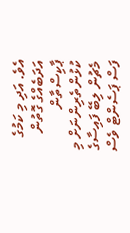އެވެ. އަދި މި ކަމުގެ އަދަބެއްގެ ގޮތުން ޕާކިސްތާން ކުޅުންތެރިންނަށް މި މެޗުން ލިބޭ ފައިސާގެ ފަސް ޕަސެންޓް ވެސް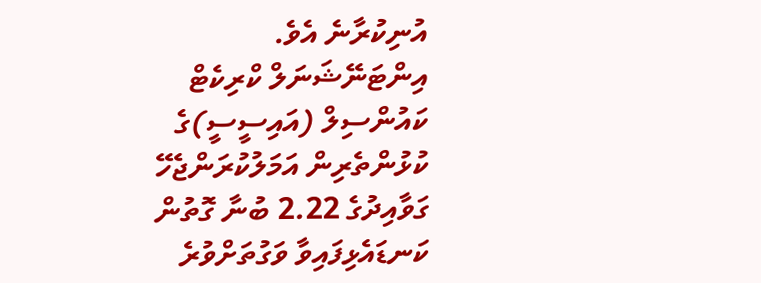އުނިކުރާނެ އެވެ.
އިންޓަނޭޝަނަލް ކްރިކެޓް ކައުންސިލް (އައިސީސީ)ގެ ކުޅުންތެރިން އަމަލުކުރަންޖެހޭ ގަވާއިދުގެ 2.22 ބުނާ ގޮތުން ކަނޑައެޅިފައިވާ ވަގުތަށްވުރެ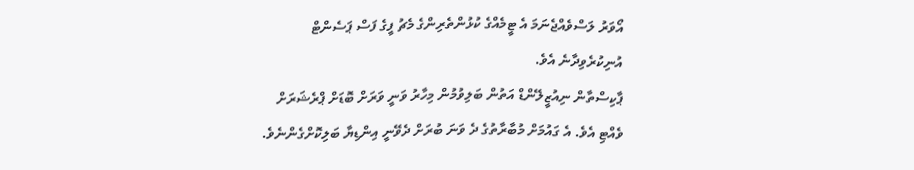އޯވަރު ލަސްވެއްޖެނަމަ އެ ޓީމެއްގެ ކުޅުންތެރިންގެ މެޗު ފީގެ ފަސް ޕަސެންޓް އުނިކުރެވިދާނެ އެވެ.
ޕާކިސްތާން ނިއުޒީލޭންޑް އަތުން ބަލިވުމުން މިހާރު ވަނީ ވަރަށް ބޮޑަށް ޕްރެޝަރަށް ވެއްޓި އެވެ. އެ ގައުމަށް މުބާރާތުގެ ދެ ވަނަ ބުރަށް ދެވޭނީ އިންޑިޔާ ބަލިކޮށްގެންނެވެ.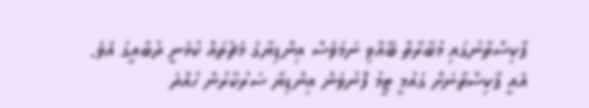ޕާކިސްތާނުގައި މުބާރާތް ބޭއްވި ނަމަވެސް އިންޑިޔާގެ މެޗުތައް ކުޅެނީ ދުބާއީގަ އެވެ. އެއީ ޕާކިސްތާނަށް ގައުމީ ޓީމު ފޮނުވަން އިންޑިޔާ ސަރުކާރުން ހުއްދަ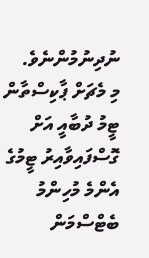ނުދިނުމުންނެވެ.
މި މެޗަށް ޕާކިސްތާން ޓީމު ދުބާއީ އަށް ގޮސްފައިވާއިރު ޓީމުގެ އެންމެ މުހިންމު ބެޓްސްމަން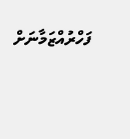ފަހްރުއްޒަމާނަށް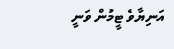އަނިޔާވެ ޓީމުން ވަނީ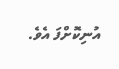އުނިކޮށްފަ އެވެ.